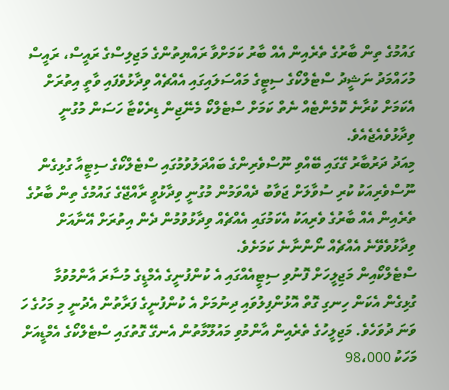ގައުމުގެ ތިން ބާރުގެ ތެރެއިން އެއް ބާރު ކަމަށްވާ ރައްޔިތުންގެ މަޖިލިސްގެ ރައީސް، ރައީސް މުހައްމަދު ނަޝީދު ސްޓެލްކޯގެ ސިޓީގެ މައްސަލައިގައި އެއްޗެއް ވިދާޅުވެފައި ވާތީ އިތުރަށް އެކަމަށް ކުރާނެ ކޮމެންޓެއް ނެތް ކަމަށް ސްޓެލްކޯ މެނޭޖިން ޑިރެކްޓާ ހަސަން މުގުނީ ވިދާޅުވެއެޖެއެވެ.
މިއަދު ދަރުބާރު ގޭގައި ބޭއްވި ނޫސްވެރިންގެ ބައްދަލުވުމުގައި ސްޓެލްކޯގެ ސިޓީއާ ގުޅިގެން ނޫސްވެރިއަކު ކުރި ސުވާލަށް ޖަވާބު ދެއްވަމުން މުގުނީ ވިދާޅުވީ ރާއްޖޭގެ ގައުމުގެ ތިން ބާރުގެ ތެރެއިން އެއް ބާރުގެ ވެރިއަކު އެކަމުގައި އެއްޗެއް ވިދާޅުވުމުން ދެން އިތުރަށް އޭނާއަށް ވިދާޅުވެވޭނެ އެއްޗެއް ނޯންނާނެ ކަމަށެވެ.
ސްޓެލްކޯއިން މަޖިލީހަށް ފޮނުވި ސިޓީއެއްގައި އެ ކުންފުނީގެ އެމްޑީގެ މުސާރަ އާންމުވުމާ ގުޅިގެން އެކަން ހިނގި ގޮތް އޮޅުންފިލުވައި ދިނުމަށް އެ ކުންފުނީގެ ފަރާތުން އެދުނީ މި މަހުގެ ހަ ވަނަ ދުވަހެވެ. މަޖިލީހުގެ ތެރެއިން އާންމުވި މައުލޫމާތުން އެނގޭ ގޮތުގައި ސްޓެލްކޯގެ އެމްޑީއަށް މަހަކު 98،000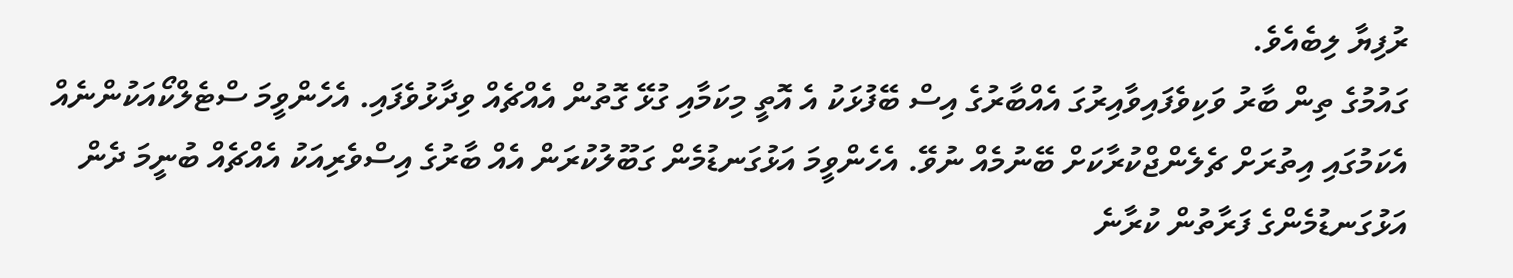ރުފިޔާ ލިބެއެވެ.
ގައުމުގެ ތިން ބާރު ވަކިވެފައިވާއިރުގަ އެއްބާރުގެ އިސް ބޭފުޅަކު އެ އޮތީ މިކަމާއި ގުޅޭ ގޮތުން އެއްޗެއް ވިދާޅުވެފައި. އެހެންވީމަ ސްޓެލްކޯއަކުންނެއް އެކަމުގައި އިތުރަށް ޗެލެންޖްކުރާކަށް ބޭނުމެއް ނުވޭ. އެހެންވީމަ އަޅުގަނޑުމެން ގަބޫލުކުރަން އެއް ބާރުގެ އިސްވެރިއަކު އެއްޗެއް ބުނީމަ ދެން އަޅުގަނޑުމެންގެ ފަރާތުން ކުރާނެ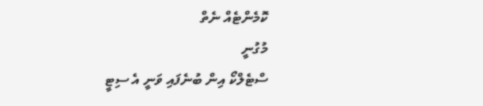ކޮމެންޓެއް ނެތް
މުގުނީ
ސްޓެލްކޯ އިން ބުނެފައި ވަނީ އެ ސިޓީ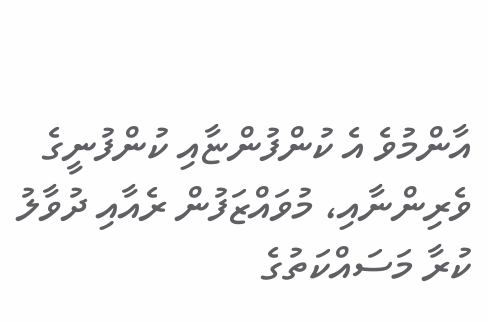އާންމުވެ އެ ކުންފުންޏާއި ކުންފުނީގެ ވެރިންނާއި، މުވައްޒަފުން ރެއާއި ދުވާލު ކުރާ މަސައްކަތުގެ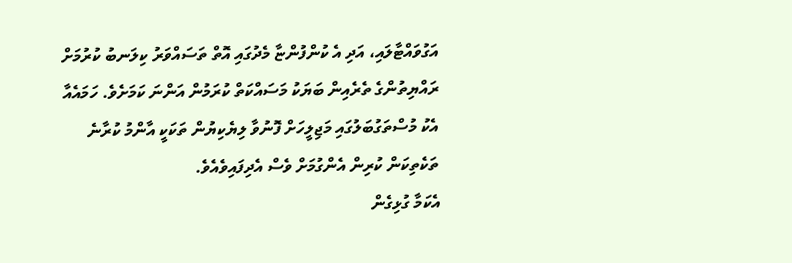އަގުވައްޓާލައި، އަދި އެ ކުންފުންޏާ މެދުގައި އޮތް ތަސައްވަރު ކިލަނބު ކުރުމަށް ރައްޔިތުންގެ ތެރެއިން ބަޔަކު މަސައްކަތް ކުރަމުން އަންނަ ކަމަށެވެ. ހަމައެއާ އެކު މުސްތަގުބަލުގައި މަޖިލީހަށް ފޮނުވާ ލިޔެކިޔުން ތަކަކީ އާންމު ކުރާނެ ތަކެތިކަން ކުރިން އެންގުމަށް ވެސް އެދިފައިވެއެވެ.
އެކަމާ ގުޅިގެން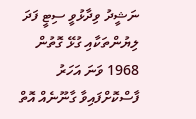ނަޝީދު ވިދާޅުވީ ސިޓީ ފަދަ ލިޔުންތަކާއި ގުޅޭ ގޮތުން 1968 ވަނަ އަހަރު ފާސްކޮށްފައިވާ ގާނޫނެއް އޮތް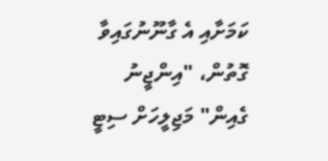ކަމަށާއި އެ ގާނޫނުގައިވާ ގޮތުން، "އިންޖީނު ގެއިން" މަޖިލީހަށް ސިޓީ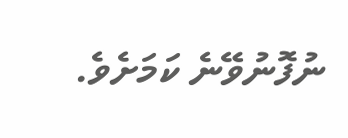ނުފޮނުވޭނެ ކަމަށެވެ.